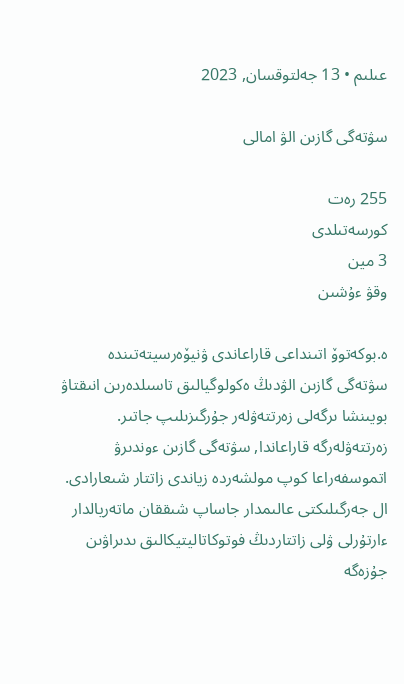عىلىم • 13 جەلتوقسان, 2023

سۋتەگى گازىن الۋ امالى

255 رەت
كورسەتىلدى
3 مين
وقۋ ءۇشىن

ە.بوكەتوۆ اتىنداعى قاراعاندى ۋنيۆەرسيتەتىندە سۋتەگى گازىن الۋدىڭ ەكولوگيالىق تاسىلدەرىن انىقتاۋ بويىنشا ىرگەلى زەرتتەۋلەر جۇرگىزىلىپ جاتىر. زەرتتەۋلەرگە قاراعاندا, سۋتەگى گازىن ءوندىرۋ اتموسفەراعا كوپ مولشەردە زياندى زاتتار شىعارادى. ال جەرگىلىكتى عالىمدار جاساپ شىققان ماتەريالدار ءارتۇرلى ۋلى زاتتاردىڭ فوتوكاتاليتيكالىق ىدىراۋىن جۇزەگە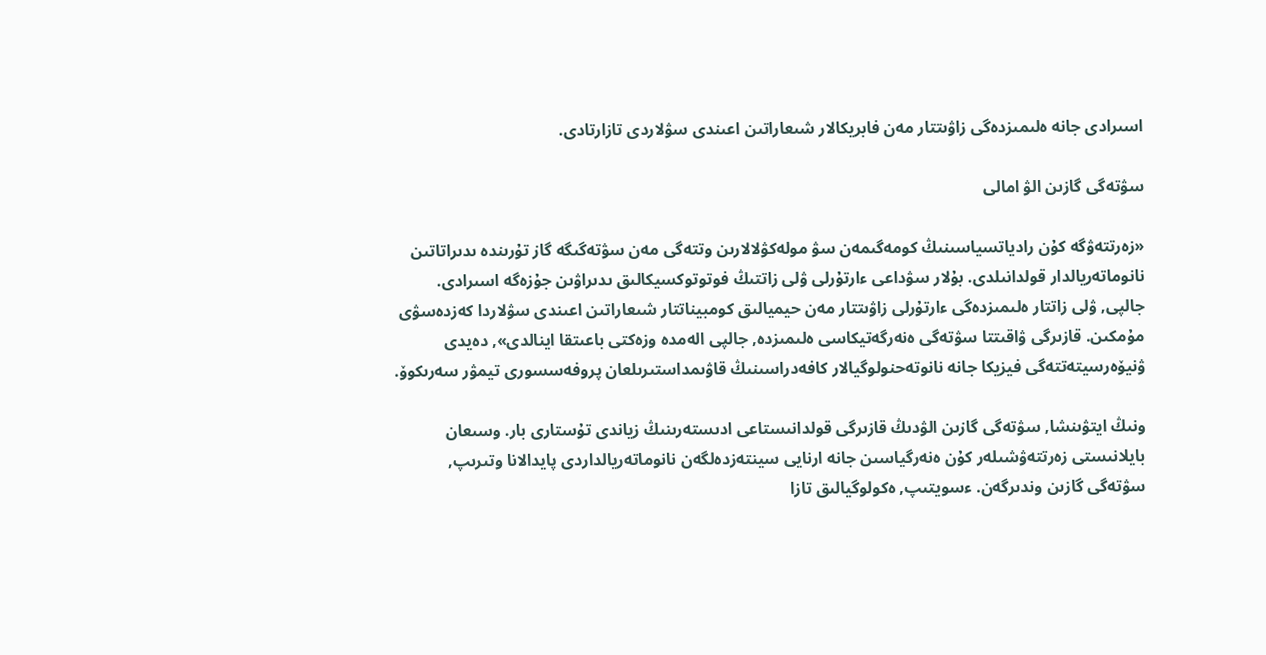اسىرادى جانە ەلىمىزدەگى زاۋىتتار مەن فابريكالار شىعاراتىن اعىندى سۋلاردى تازارتادى.

سۋتەگى گازىن الۋ امالى

«زەرتتەۋگە كۇن رادياتسياسىنىڭ كومەگىمەن سۋ مولەكۋلالارىن وتتەگى مەن سۋتەگىگە گاز تۇرىندە ىدىراتاتىن نانوماتەريالدار قولدانىلدى. بۇلار سۋداعى ءارتۇرلى ۋلى زاتتىڭ فوتوتوكسيكالىق ىدىراۋىن جۇزەگە اسىرادى. جالپى, ۋلى زاتتار ەلىمىزدەگى ءارتۇرلى زاۋىتتار مەن حيميالىق كومبيناتتار شىعاراتىن اعىندى سۋلاردا كەزدەسۋى مۇمكىن. قازىرگى ۋاقىتتا سۋتەگى ەنەرگەتيكاسى ەلىمىزدە, جالپى الەمدە وزەكتى باعىتقا اينالدى», دەيدى ۋنيۆەرسيتەتتەگى فيزيكا جانە نانوتەحنولوگيالار كافەدراسىنىڭ قاۋىمداستىرىلعان پروفەسسورى تيمۋر سەرىكوۆ.

ونىڭ ايتۋىنشا, سۋتەگى گازىن الۋدىڭ قازىرگى قولدانىستاعى ادىستەرىنىڭ زياندى تۇستارى بار. وسىعان بايلانىستى زەرتتەۋشىلەر كۇن ەنەرگياسىن جانە ارنايى سينتەزدەلگەن نانوماتەريالداردى پايدالانا وتىرىپ, سۋتەگى گازىن وندىرگەن. ءسويتىپ, ەكولوگيالىق تازا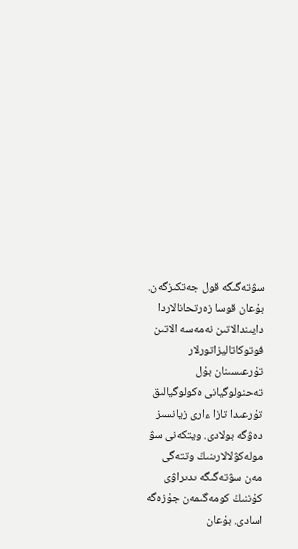سۋتەگىگە قول جەتكىزگەن. بۇعان قوسا زەرتحانالاردا دايىندالاتىن نەمەسە الاتىن فوتوكاتاليزاتورلار تۇرعىسىنان بۇل تەحنولوگيانى ەكولوگيالىق تۇرعىدا تازا ءارى زيانسىز دەۋگە بولادى. ويتكەنى سۋ مولەكۋلالارىنىڭ وتتەگى مەن سۋتەگىگە ىدىراۋى كۇننىڭ كومەگىمەن جۇزەگە اسادى. بۇعان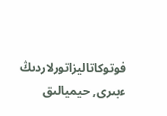فوتوكاتاليزاتورلاردىڭ ءبىرى, حيميالىق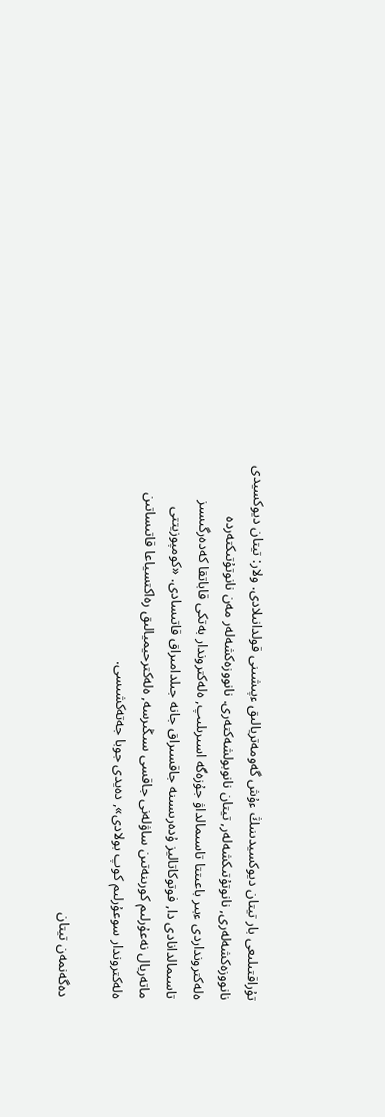تۇراقتىلىعى بار تيتان ديوكسيدىنىڭ ءۇش گەومەتريالىق ءپىشىنى قولدانىلادى. ولار: تيتان ديوكسيدى نانووزەكشەلەرى, نانوتۇتىكشەلەر, تيتان نانوبولشەكتەرى. نانووزەكشەلەر مەن نانوتۇتىكتەردە ەلەكترونداردى ءبىر باعىتتا تاسىمالداۋ جۇزەگە اسىرىلىپ, ەلەكتروندار بەتكى قاباتقا كەدەرگىسىز تاسىمالدانادى دا, فوتوكاتاليز ۇدەرىسىنە جاقسىراق جانە جىلدامىراق قاتىسادى. «كومپوزيتتى ماتەريال نەعۇرلىم كورىنەتىن ساۋلەنى جاقسى سىڭىرسە, ەلەكترحيميالىق رەاكتسياعا قاتىساتىن ەلەكتروندار سوعۇرلىم كوپ بولادى», دەيدى جوبا جەتەكشىسى.

دەگەنمەن تيتان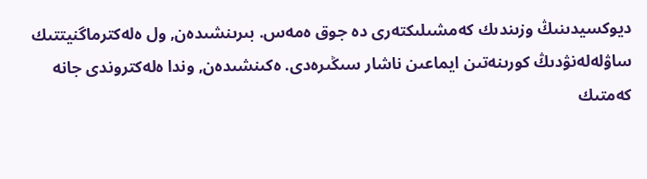ديوكسيدىنىڭ وزىندىك كەمشىلىكتەرى دە جوق ەمەس. بىرىنشىدەن, ول ەلەكترماگنيتتىك ساۋلەلەنۋدىڭ كورىنەتىن ايماعىن ناشار سىڭىرەدى. ەكىنشىدەن, وندا ەلەكتروندى جانە كەمتىك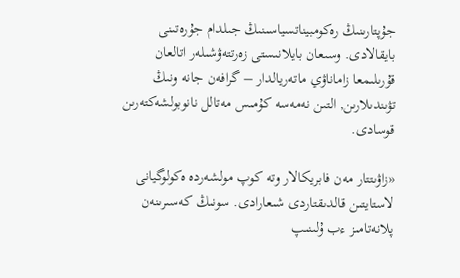جۇپتارىنىڭ رەكومبيناتسياسىنىڭ جىلدام جۇرەتىنى بايقالادى. وسىعان بايلانىستى زەرتتەۋشىلەر اتالعان قۇرىلىمعا زاماناۋي ماتەريالدار – گرافەن جانە ونىڭ تۋىندىلارىن, التىن نەمەسە كۇمىس مەتالل نانوبولشەكتەرىن قوسادى.

«زاۋىتتار مەن فابريكالار وتە كوپ مولشەردە ەكولوگيانى لاستايتىن قالدىقتاردى شىعارادى. سونىڭ كەسىرىنەن پلانەتامىز ءب ۇلىنىپ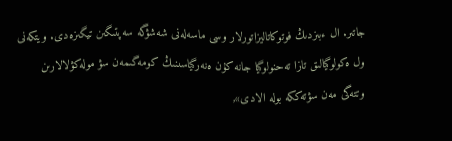جاتىر. ال ءبىزدىڭ فوتوكاتاليزاتورلار وسى ماسەلەنى شەشۋگە سەپتىگىن تيگىزەدى. ويتكەنى ول ەكولوگيالىق تازا تەحنولوگيا جانە كۇن ەنەرگياسىنىڭ كومەگىمەن سۋ مولەكۋلالارىن وتتەگى مەن سۋتەككە بولە الادى»,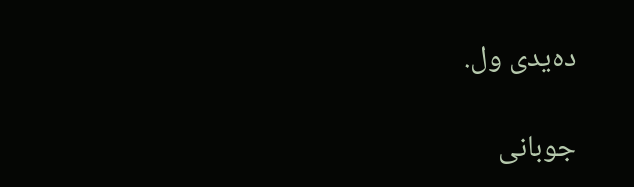دەيدى ول.

جوبانى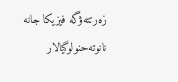زەرتتەۋگە فيزيكا جانە نانوتەحنولوگيالار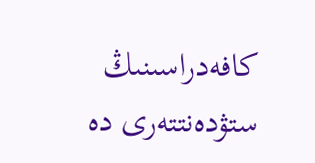كافەدراسىنىڭ ستۋدەنتتەرى دە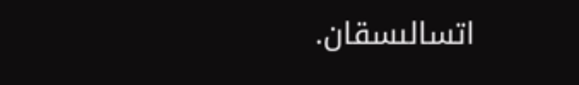اتسالىسقان.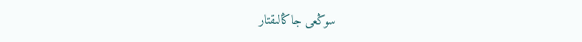سوڭعى جاڭالىقتار